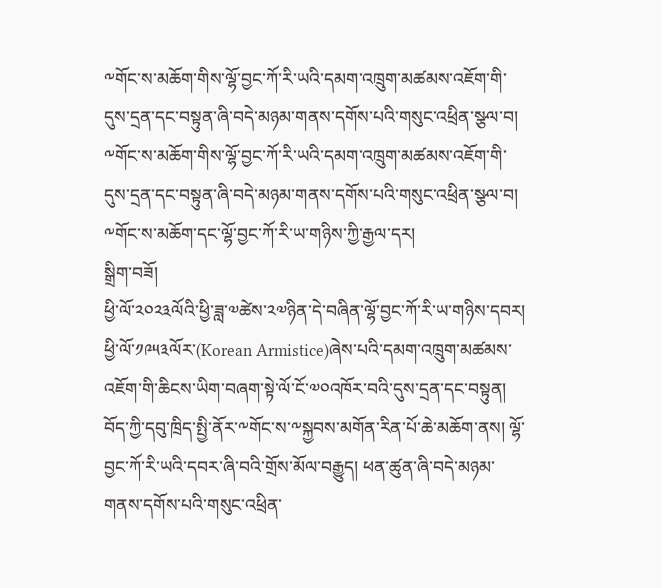༸གོང་ས་མཆོག་གིས་ལྷོ་བྱང་ཀོ་རི་ཡའི་དམག་འཁྲུག་མཚམས་འཇོག་གི་དུས་དྲན་དང་བསྟུན་ཞི་བདེ་མཉམ་གནས་དགོས་པའི་གསུང་འཕྲིན་སྩལ་བ།
༸གོང་ས་མཆོག་གིས་ལྷོ་བྱང་ཀོ་རི་ཡའི་དམག་འཁྲུག་མཚམས་འཇོག་གི་དུས་དྲན་དང་བསྟུན་ཞི་བདེ་མཉམ་གནས་དགོས་པའི་གསུང་འཕྲིན་སྩལ་བ། ༸གོང་ས་མཆོག་དང་ལྷོ་བྱང་ཀོ་རི་ཡ་གཉིས་ཀྱི་རྒྱལ་དར།
སྒྲིག་བཟོ།
ཕྱི་ལོ་༢༠༢༣ལོའི་ཕྱི་ཟླ་༧ཚེས་༢༧ཉིན་དེ་བཞིན་ལྷོ་བྱང་ཀོ་རི་ཡ་གཉིས་དབར། ཕྱི་ལོ་༡༩༥༣ལོར་(Korean Armistice)ཞེས་པའི་དམག་འཁྲུག་མཚམས་འཇོག་གི་ཆིངས་ཡིག་བཞག་སྟེ་ལོ་ངོ་༧༠འཁོར་བའི་དུས་དྲན་དང་བསྟུན། བོད་ཀྱི་དབུ་ཁྲིད་སྤྱི་ནོར་༸གོང་ས་༸སྐྱབས་མགོན་རིན་པོ་ཆེ་མཆོག་ནས། ལྷོ་བྱང་ཀོ་རི་ཡའི་དབར་ཞི་བའི་གྲོས་མོལ་བརྒྱུད། ཕན་ཚུན་ཞི་བདེ་མཉམ་གནས་དགོས་པའི་གསུང་འཕྲིན་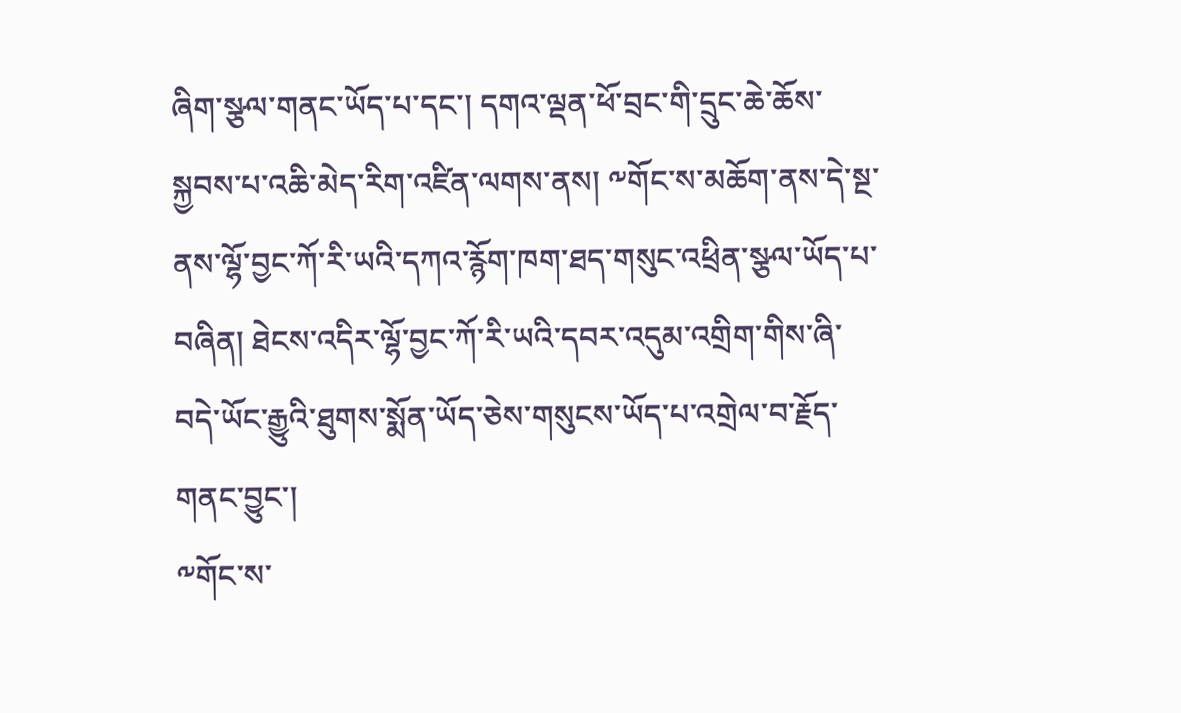ཞིག་སྩལ་གནང་ཡོད་པ་དང་། དགའ་ལྡན་ཕོ་བྲང་གི་དྲུང་ཆེ་ཆོས་སྐྱབས་པ་འཆི་མེད་རིག་འཛིན་ལགས་ནས། ༸གོང་ས་མཆོག་ནས་དེ་སྔ་ནས་ལྷོ་བྱང་ཀོ་རི་ཡའི་དཀའ་རྙོག་ཁག་ཐད་གསུང་འཕྲིན་སྩལ་ཡོད་པ་བཞིན། ཐེངས་འདིར་ལྷོ་བྱང་ཀོ་རི་ཡའི་དབར་འདུམ་འགྲིག་གིས་ཞི་བདེ་ཡོང་རྒྱུའི་ཐུགས་སྨོན་ཡོད་ཅེས་གསུངས་ཡོད་པ་འགྲེལ་བ་རྗོད་གནང་བྱུང་།
༸གོང་ས་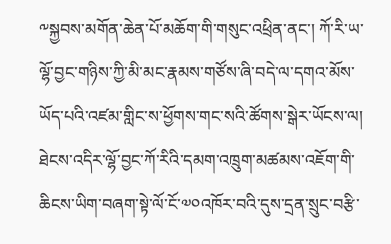༸སྐྱབས་མགོན་ཆེན་པོ་མཆོག་གི་གསུང་འཕྲིན་ནང་། ཀོ་རི་ཡ་ལྷོ་བྱང་གཉིས་ཀྱི་མི་མང་རྣམས་གཙོས་ཞི་བདེ་ལ་དགའ་མོས་ཡོད་པའི་འཛམ་གླིང་ས་ཕྱོགས་གང་སའི་ཚོགས་སྒེར་ཡོངས་ལ། ཐེངས་འདིར་ལྷོ་བྱང་ཀོ་རིའི་དམག་འཁྲུག་མཚམས་འཇོག་གི་ཆིངས་ཡིག་བཞག་སྟེ་ལོ་ངོ་༧༠འཁོར་བའི་དུས་དྲན་སྲུང་བརྩི་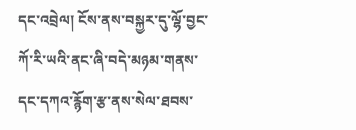དང་འབྲེལ། ངོས་ནས་བསྐྱར་དུ་ལྷོ་བྱང་ཀོ་རི་ཡའི་ནང་ཞི་བདེ་མཉམ་གནས་དང་དཀའ་རྙོག་རྩ་ནས་སེལ་ཐབས་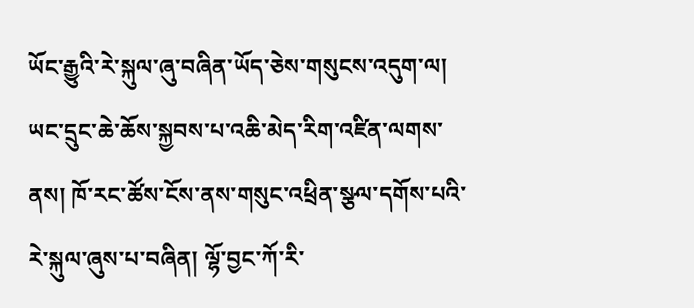ཡོང་རྒྱུའི་རེ་སྐུལ་ཞུ་བཞིན་ཡོད་ཅེས་གསུངས་འདུག་ལ། ཡང་དྲུང་ཆེ་ཆོས་སྐྱབས་པ་འཆི་མེད་རིག་འཛིན་ལགས་ནས། ཁོ་རང་ཚོས་ངོས་ནས་གསུང་འཕྲིན་སྩལ་དགོས་པའི་རེ་སྐུལ་ཞུས་པ་བཞིན། ལྷོ་བྱང་ཀོ་རི་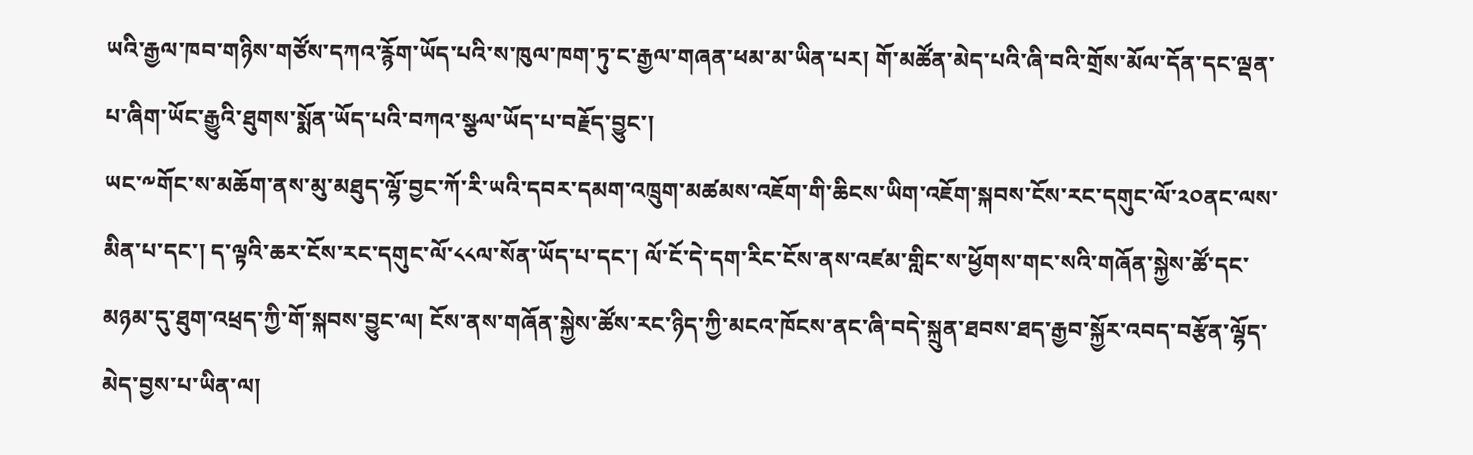ཡའི་རྒྱལ་ཁབ་གཉིས་གཙོས་དཀའ་རྙོག་ཡོད་པའི་ས་ཁུལ་ཁག་ཏུ་ང་རྒྱལ་གཞན་ཕམ་མ་ཡིན་པར། གོ་མཚོན་མེད་པའི་ཞི་བའི་གྲོས་མོལ་དོན་དང་ལྡན་པ་ཞིག་ཡོང་རྒྱུའི་ཐུགས་སྨོན་ཡོད་པའི་བཀའ་སྩལ་ཡོད་པ་བརྗོད་བྱུང་།
ཡང་༸གོང་ས་མཆོག་ནས་མུ་མཐུད་ལྷོ་བྱང་ཀོ་རི་ཡའི་དབར་དམག་འཁྲུག་མཚམས་འཇོག་གི་ཆིངས་ཡིག་འཇོག་སྐབས་ངོས་རང་དགུང་ལོ་༢༠ནང་ལས་མིན་པ་དང་། ད་ལྟའི་ཆར་ངོས་རང་དགུང་ལོ་༨༨ལ་སོན་ཡོད་པ་དང་། ལོ་ངོ་དེ་དག་རིང་ངོས་ནས་འཛམ་གླིང་ས་ཕྱོགས་གང་སའི་གཞོན་སྐྱེས་ཚོ་དང་མཉམ་དུ་ཐུག་འཕྲད་ཀྱི་གོ་སྐབས་བྱུང་ལ། ངོས་ནས་གཞོན་སྐྱེས་ཚོས་རང་ཉིད་ཀྱི་མངའ་ཁོངས་ནང་ཞི་བདེ་སྐྲུན་ཐབས་ཐད་རྒྱབ་སྐྱོར་འབད་བརྩོན་ལྷོད་མེད་བྱས་པ་ཡིན་ལ།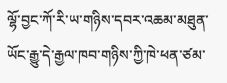ལྷོ་བྱང་ཀོ་རི་ཡ་གཉིས་དབར་འཆམ་མཐུན་ཡོང་རྒྱུ་དེ་རྒྱལ་ཁབ་གཉིས་ཀྱི་ཁེ་ཕན་ཙམ་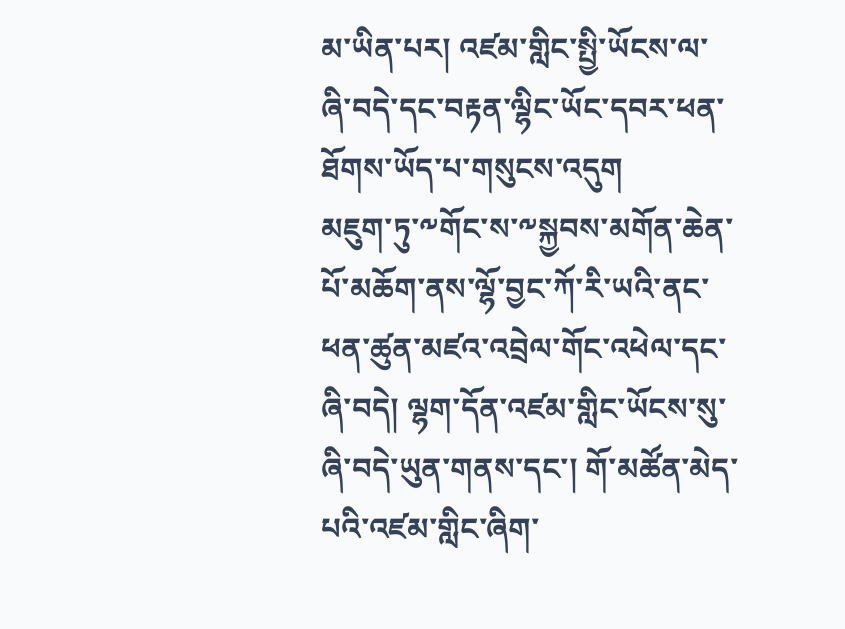མ་ཡིན་པར། འཛམ་གླིང་སྤྱི་ཡོངས་ལ་ཞི་བདེ་དང་བརྟན་ལྷིང་ཡོང་དབར་ཕན་ཐོགས་ཡོད་པ་གསུངས་འདུག
མཇུག་ཏུ་༸གོང་ས་༸སྐྱབས་མགོན་ཆེན་པོ་མཆོག་ནས་ལྷོ་བྱང་ཀོ་རི་ཡའི་ནང་ཕན་ཚུན་མཛའ་འབྲེལ་གོང་འཕེལ་དང་ཞི་བདེ། ལྷག་དོན་འཛམ་གླིང་ཡོངས་སུ་ཞི་བདེ་ཡུན་གནས་དང་། གོ་མཚོན་མེད་པའི་འཛམ་གླིང་ཞིག་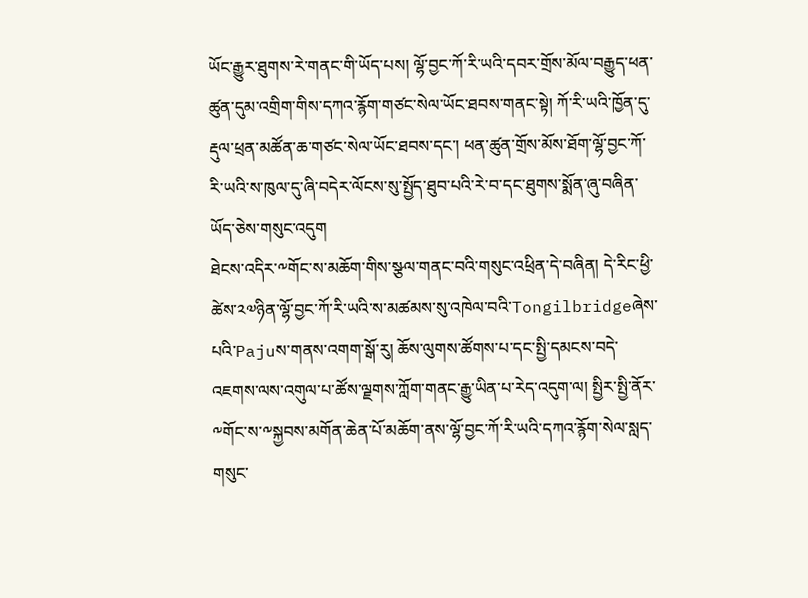ཡོང་རྒྱུར་ཐུགས་རེ་གནང་གི་ཡོད་པས། ལྷོ་བྱང་ཀོ་རི་ཡའི་དབར་གྲོས་མོལ་བརྒྱུད་ཕན་ཚུན་དུམ་འགྲིག་གིས་དཀའ་རྙོག་གཙང་སེལ་ཡོང་ཐབས་གནང་སྟེ། ཀོ་རི་ཡའི་ཁྱོན་དུ་རྡུལ་ཕྲན་མཚོན་ཆ་གཙང་སེལ་ཡོང་ཐབས་དང་། ཕན་ཚུན་གྲོས་མོས་ཐོག་ལྷོ་བྱང་ཀོ་རི་ཡའི་ས་ཁུལ་དུ་ཞི་བདེར་ལོངས་སུ་སྤྱོད་ཐུབ་པའི་རེ་བ་དང་ཐུགས་སྨོན་ཞུ་བཞིན་ཡོད་ཅེས་གསུང་འདུག
ཐེངས་འདིར་༸གོང་ས་མཆོག་གིས་སྩལ་གནང་བའི་གསུང་འཕྲིན་དེ་བཞིན། དེ་རིང་ཕྱི་ཚེས་༢༧ཉིན་ལྷོ་བྱང་ཀོ་རི་ཡའི་ས་མཚམས་སུ་འཁེལ་བའི་Tongilbridgeཞེས་པའི་Pajuས་གནས་འགག་སྒོ་རུ། ཆོས་ལུགས་ཚོགས་པ་དང་སྤྱི་དམངས་བདེ་འཇགས་ལས་འགུལ་པ་ཚོས་ལྗགས་ཀློག་གནང་རྒྱུ་ཡིན་པ་རེད་འདུག་ལ། སྤྱིར་སྤྱི་ནོར་༸གོང་ས་༸སྐྱབས་མགོན་ཆེན་པོ་མཆོག་ནས་ལྷོ་བྱང་ཀོ་རི་ཡའི་དཀའ་རྙོག་སེལ་སླད་གསུང་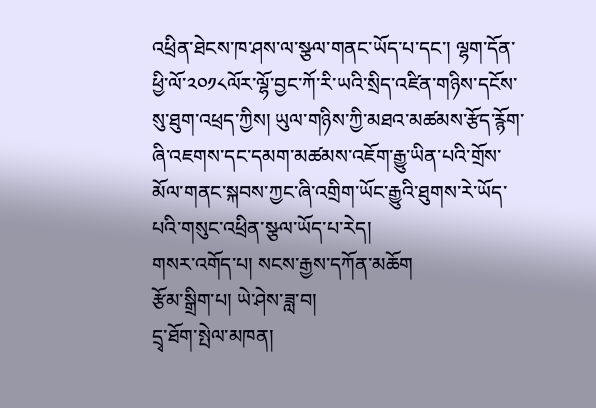འཕྲིན་ཐེངས་ཁ་ཤས་ལ་སྩལ་གནང་ཡོད་པ་དང་། ལྷག་དོན་ཕྱི་ལོ་༢༠༡༨ལོར་ལྷོ་བྱང་ཀོ་རི་ཡའི་སྲིད་འཛིན་གཉིས་དངོས་སུ་ཐུག་འཕྲད་ཀྱིས། ཡུལ་གཉིས་ཀྱི་མཐའ་མཚམས་རྩོད་རྙོག་ཞི་འཇགས་དང་དམག་མཚམས་འཇོག་རྒྱུ་ཡིན་པའི་གྲོས་མོལ་གནང་སྐབས་ཀྱང་ཞི་འགྲིག་ཡོང་རྒྱུའི་ཐུགས་རེ་ཡོད་པའི་གསུང་འཕྲིན་སྩལ་ཡོད་པ་རེད།
གསར་འགོད་པ། སངས་རྒྱས་དཀོན་མཆོག
རྩོམ་སྒྲིག་པ། ཡེ་ཤེས་ཟླ་བ།
དྲྭ་ཐོག་སྤེལ་མཁན།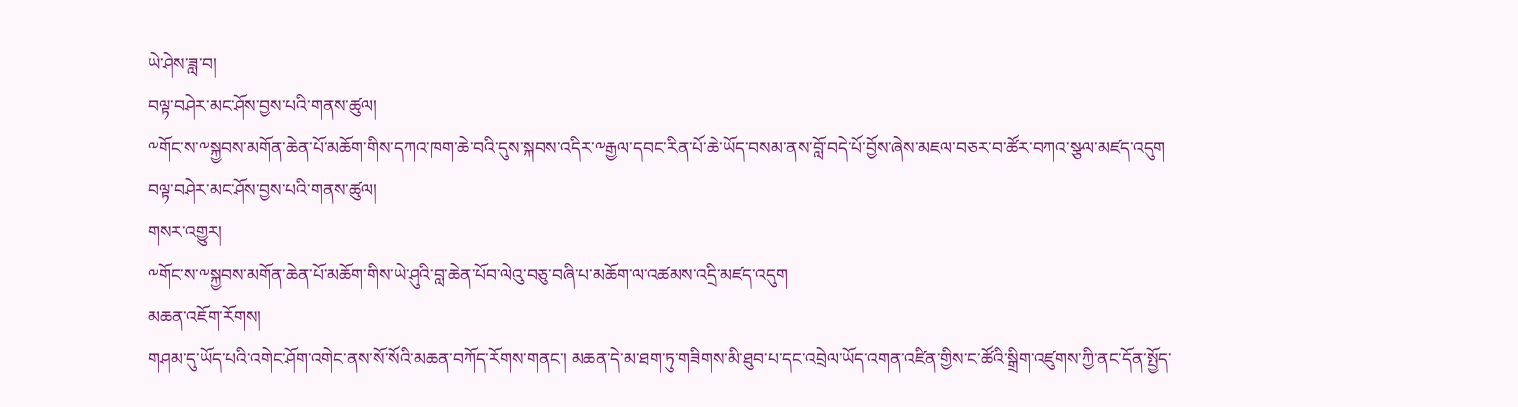ཡེ་ཤེས་ཟླ་བ།
བལྟ་བཤེར་མང་ཤོས་བྱས་པའི་གནས་ཚུལ།
༸གོང་ས་༸སྐྱབས་མགོན་ཆེན་པོ་མཆོག་གིས་དཀའ་ཁག་ཆེ་བའི་དུས་སྐབས་འདིར་༸རྒྱལ་དབང་རིན་པོ་ཆེ་ཡོད་བསམ་ནས་བློ་བདེ་པོ་བྱོས་ཞེས་མཇལ་བཅར་བ་ཚོར་བཀའ་སྩལ་མཛད་འདུག
བལྟ་བཤེར་མང་ཤོས་བྱས་པའི་གནས་ཚུལ།
གསར་འགྱུར།
༸གོང་ས་༸སྐྱབས་མགོན་ཆེན་པོ་མཆོག་གིས་ཡེ་ཤུའི་བླ་ཆེན་པོབ་ལེའུ་བཅུ་བཞི་པ་མཆོག་ལ་འཚམས་འདྲི་མཛད་འདུག
མཆན་འཇོག་རོགས།
གཤམ་དུ་ཡོད་པའི་འགེང་ཤོག་འགེང་ནས་སོ་སོའི་མཆན་བཀོད་རོགས་གནང་། མཆན་དེ་མ་ཐག་ཏུ་གཟིགས་མི་ཐུབ་པ་དང་འབྲེལ་ཡོད་འགན་འཛིན་གྱིས་ང་ཚོའི་སྒྲིག་འཛུགས་ཀྱི་ནང་དོན་སྤྱོད་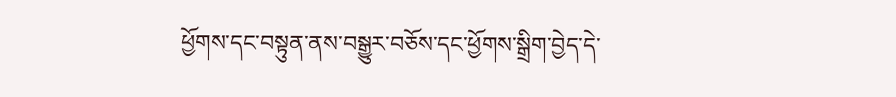ཕྱོགས་དང་བསྟུན་ནས་བསྒྱུར་བཅོས་དང་ཕྱོགས་སྒྲིག་བྱེད་དེ་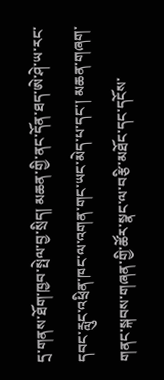དྲ་གནས་ཐོག་ཁྱབ་སྤེལ་བྱ་སྲིད། མཆན་གྱི་ནང་དོན་ཐད་ཨེ་ཤེ་ཡ་རང་དབང་རླུང་འཕྲིན་ཁང་ལ་འགན་གང་ཡང་མེད་པ་དང་། མཆན་གཞག་གནང་སྐབས་གཞན་གྱི་ཚོར་སྣང་ལ་བརྩི་མཐོང་དང་དངོས་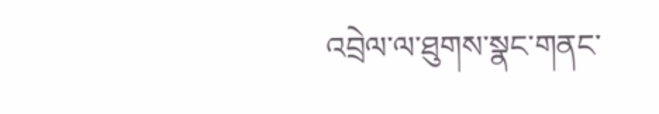འབྲེལ་ལ་ཐུགས་སྣང་གནང་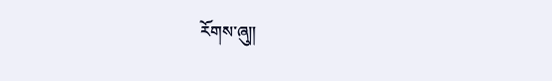རོགས་ཞུ༎